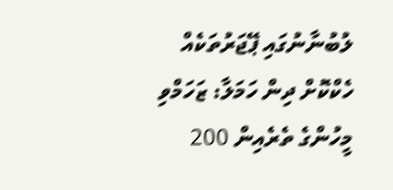ލުބުނާނުގައި ޕޭޖަރުތަކެއް ހެކްކޮށް ދިން ހަމަލާ: ޒަހަމްވި މީހުންގެ ތެރެއިން 200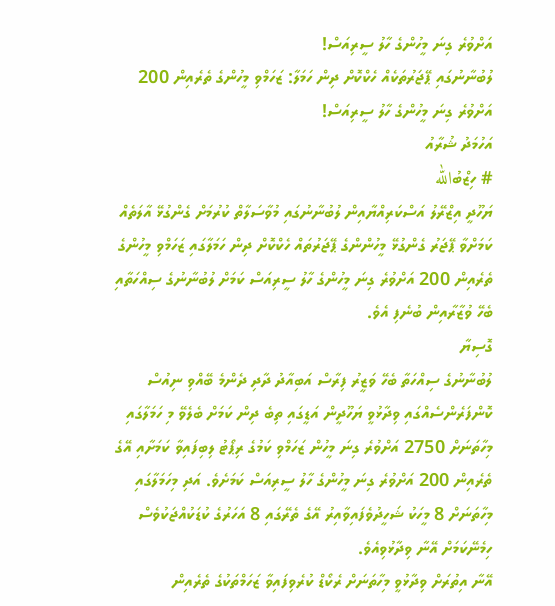އަށްވުރެ ގިނަ މީހުންގެ ހާލު ސީރިއަސް!
ލުބުނާނުގައި ޕޭޖަރުތަކެއް ހެކްކޮށް ދިން ހަމަލާ: ޒަހަމްވި މީހުންގެ ތެރެއިން 200 އަށްވުރެ ގިނަ މީހުންގެ ހާލު ސީރިއަސް!
އަހުމަދު ޝުރާއު
# ހިޒްބުالله
ޔަހޫދީ އިޒްރޭލު އަސްކަރިއްޔާއިން ލުބުނާނުގައި މުވާސަލާތް ކުރުމަށް ގެންގުޅޭ އާލަތެއް ކަމަށްވާ ޕޭޖަރު ގެންގުޅޭ މީހުންންގެ ޕޭޖަރުތައް ހެކްކޮށް ދިން ހަމަލާގައި ޒަހަމްވި މީހުންގެ ތެރެއިން 200 އަށްވުރެ ގިނަ މީހުންގެ ހާލު ސީރިއަސް ކަމަށް ލުބުނާނުގެ ސިއްހަތާއި ބެހޭ ވުޒާރާއިން ބުނެފި އެވެ.
ގޮސިޔާ
ލުބުނާނުގެ ސިއްހަތާ ބެހޭ ވަޒީރު ފިރާސް އަބިއާދު ދާދި ދެންމެ ބޭއްވި ނިއުސް ކޮންފަރެންސެއްގައި ވިދާޅުވީ ޔަހޫދީން އަޑީގައި ތިބެ ދިން ކަމަށް ބެލެވޭ މި ހަމަލާގައި މިހާތަނަށް 2750 އަށްވުރެ ގިނަ މީހުން ޒަހަމްވި ކަމުގެ ރިޕޯޓު ލިބިފައިވާ ކަމަށާއި އޭގެ ތެރެއިން 200 އަށްވުރެ ގިނަ މީހުންގެ ހާލު ސީރިއަސް ކަމަށެވެ. އަދި މިހަމަލާގައި މިހާތަނަށް 8 މީހަކު ޝަހީދުވެފައިވާއިރު އޭގެ ތެރޭގައި 8 އަހަރުގެ ކުޑަކުއްޖަކުވެސް ހިމެނޭކަމަށް އޭނާ ވިދާޅުވިއެވެ.
އޭނާ އިތުރަށް ވިދާޅުވީ މިހާތަނަށް ރެކޯޑް ކުރެވިފައިވާ ޒަހަމްތަކުގެ ތެރެއިން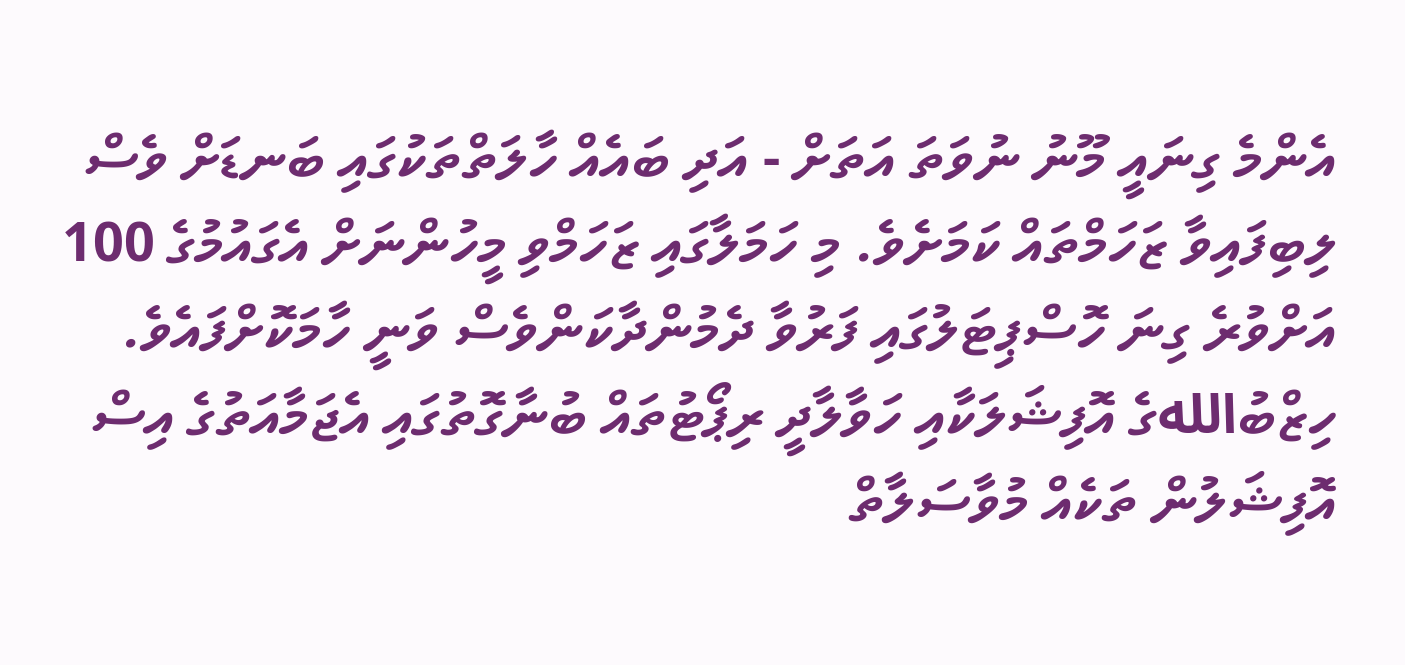އެންމެ ގިނައީ މޫނު ނުވަތަ އަތަށް - އަދި ބައެއް ހާލަތްތަކުގައި ބަނޑަށް ވެސް ލިބިފައިވާ ޒަހަމްތައް ކަމަށެވެ. މި ހަމަލާގައި ޒަހަމްވި މީހުންނަށް އެގައުމުގެ 100 އަށްވުރެ ގިނަ ހޮސްޕިޓަލުގައި ފަރުވާ ދެމުންދާކަންވެސް ވަނީ ހާމަކޮށްފައެވެ.
ހިޒްބުاللهގެ އޮފިޝަލަކާއި ހަވާލާދީ ރިޕޯޓުތައް ބުނާގޮތުގައި އެޖަމާއަތުގެ އިސް އޮފިޝަލުން ތަކެއް މުވާސަލާތް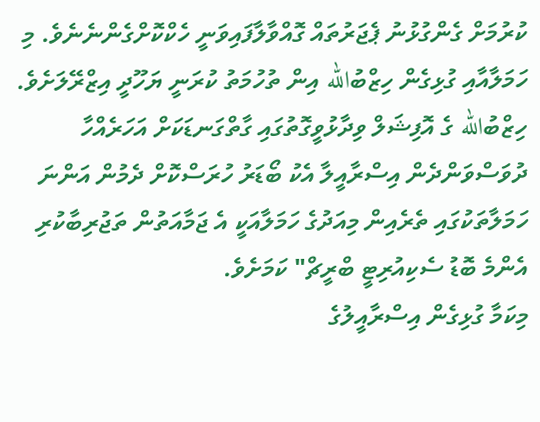ކުރުމަށް ގެންގުޅުނު ޕެޖަރުތައް ގޮއްވާލާފައިވަނީ ހެކްކޮށްގެންނެނެވެ. މި ހަމަލާއާއި ގުޅިގެން ހިޒްބުالله އިން ތުހުމަތު ކުރަނީ ޔަހޫދީ އިޒްރޭލަށެވެ.
ހިޒްބުالله ގެ އޮފިޝަލް ވިދާޅުވީގޮތުގައި ގާތްގަނޑަކަށް އަހަރެއްހާ ދުވަސްވަންދެން އިސްރާއީލާ އެކު ބޯޑަރު ހުރަސްކޮށް ދެމުން އަންނަ ހަމަލާތަކުގައި ތެރެއިން މިއަދުގެ ހަމަލާއަކީ އެ ޖަމާއަތުން ތަޖުރިބާކުރި އެންމެ ބޮޑު ސެކިއުރިޓީ ބްރީޗް" ކަމަށެވެ.
މިކަމާ ގުޅިގެން އިސްރާއީލުގެ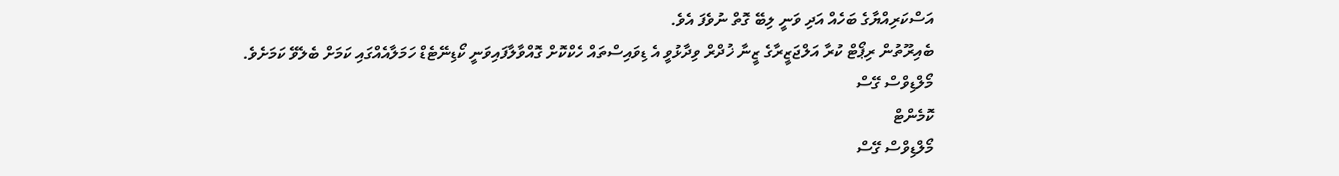އަސްކަރިއްޔާގެ ބަހެއް އަދި ވަނީ ލިބޭ ގޮތް ނުވެފަ އެވެ.
ބެއިރޫތުން ރިޕޯޓް ކުރާ އަލްޖަޒީރާގެ ޒީނާ ޚުދްރް ވިދާޅުވީ އެ ޑިވައިސްތައް ހެކްކޮށް ގޮއްވާލާފައިވަނީ ކޯޑިނޭޓެޑް ހަމަލާއެއްގައި ކަމަށް ބެލެވޭ ކަމަށެވެ.
މޯލްޑިވްސް ގޭސް
ކޮމެންޓް
މޯލްޑިވްސް ގޭސް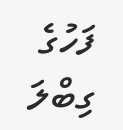ފަހުގެ
ގިބްލަ